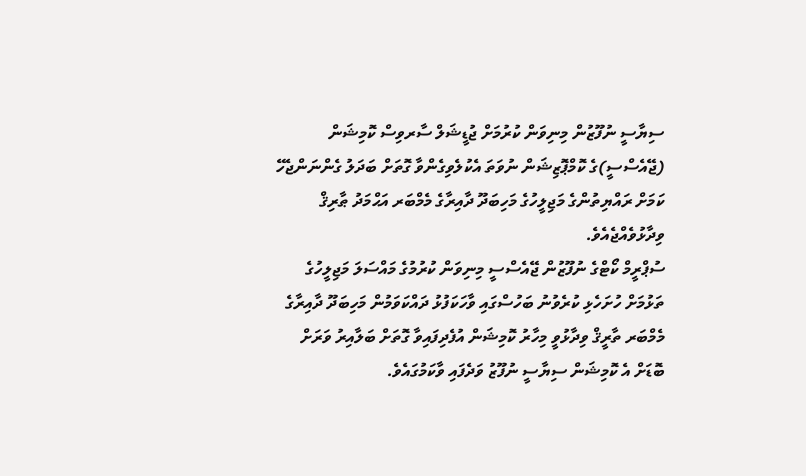ސިޔާސީ ނުފޫޒުން މިނިވަން ކުރުމަށް ޖުޑީޝަލް ސާރވިސް ކޮމިޝަން (ޖޭއެސްސީ)ގެ ކޮމްޕޮޒިޝަން ނުވަތަ އެކުލެވިގެންވާ ގޮތަށް ބަދަލު ގެންނަންޖެހޭ ކަމަށް ރައްޔިތުންގެ މަޖިލީހުގެ މަހިބަދޫ ދާއިރާގެ މެމްބަރ އަޙްމަދު ޠާރިޤް ވިދާޅުވެއްޖެއެވެ.
ސުޕްރީމް ކޯޓްގެ ނުފޫޒުން ޖޭއެސްސީ މިނިވަން ކުރުމުގެ މައްސަލަ މަޖިލީހުގެ ތަޅުމަށް ހުށަހެޅި ކުރެވުނު ބަހުސްގައި ވާހަކަފުޅު ދައްކަވަމުން މަހިބަދޫ ދާއިރާގެ މެމްބަރ ތާރީޤް ވިދާޅުވީ މިހާރު ކޮމިޝަން އުފެދިފައިވާ ގޮތަށް ބަލާއިރު ވަރަށް ބޮޑަށް އެ ކޮމިޝަން ސިޔާސީ ނުފޫޒު ވަދެފައި ވާކަމުގައެވެ.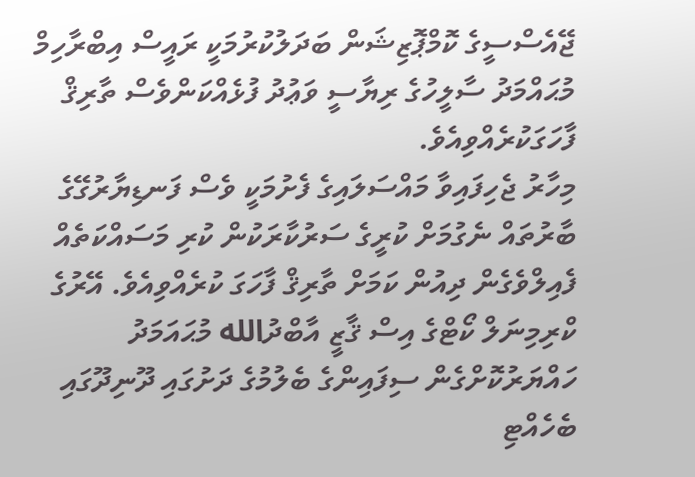ޖޭއެސްސީގެ ކޮމްޕޮޒިޝަން ބަދަލުކުރުމަކީ ރައީސް އިބްރާހިމް މުޙައްމަދު ސާލީހުގެ ރިޔާސީ ވަޢުދު ފުޅެއްކަންވެސް ތާރިޤް ފާހަގަކުރެއްވިއެވެ.
މިހާރު ޖެހިފައިވާ މައްސަލައިގެ ފެށުމަކީ ވެސް ފަނޑިޔާރުގޭގެ ބާރުތައް ނެގުމަށް ކުރީގެ ސަރުކާރަކުން ކުރި މަސައްކަތެއް ފެއިލްވެގެން ދިއުން ކަމަށް ތާރިޤް ފާހަގަ ކުރެއްވިއެވެ. އޭރުގެ ކްރިމިނަލް ކޯޓްގެ އިސް ޤާޒީ އާބްދުالله މުޙައަމަދު ހައްޔަރުކޮށްގެން ސިފައިންގެ ބެލުމުގެ ދަށުގައި ދޫނިދޫގައި ބެހެއްޓި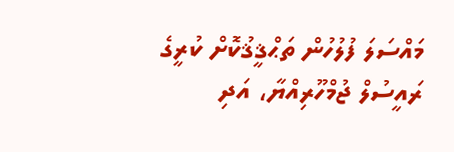މައްސަލަ ފުލުހުން ތަޙްޤީޤުކޮށް ކުރީގެ ރައީސުލް ޖުމްހޫރިއްޔާ، އަދި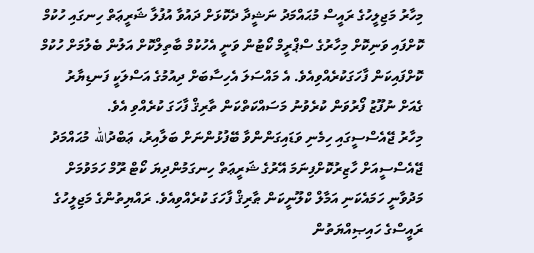މިހާރު މަޖިލީހުގެ ރައީސް މުޙައްމަދު ނަޝީދާ ދެކޮޅަށް ދައުވާ އުފުލާ ޝަރީޢަތް ހިނގައި ހުކުމް ކޮށްފައި ވަނިކޮށް މިހާރުގެ ސްޕްރީމް ކޯޓުން ވަނީ އެހުކުމް ބާތިލްކޮށް އަލުން ބެލުމަށް ހުކުމް ކޮށްފައިކަން ފާހަގަކުރެއްވިއެވެ. އެ މައްސަލަ އެހިސާބަށް ދިއުމުގެ އަސްލަކީ ފަނޑިޔާރު ގެއަށް ނުފޫޒު ފޯރުވަން ކުރެވުނު މަސައްކަތްކަން ތާރިޤް ފާހަގަ ކުރެއްވި އެވެ.
މިހާރު ޖޭއެސްސީގައި ހިމެނި ވަޑައިގަންންވާ ބޭފުޅުންނަށް ބަލާއިރު، ޢަބްދުالله މުޙައްމަދު ޖޭއެސްސީއަށް ހާޒިރުކޮށްފިނަމަ އޭރުގެ ޝަރީޢަތް ހިނގަމުންދިޔަ ކޯޓް ރޫމް ހަމަވުމަށް މަދުވާނީ ހަމައެކަނި އަމާލް ކްލޫނީކަން ޠާރިޤް ފާހަގަ ކުރެއްވިއެވެ. ރައްޔިތުންގެ މަޖިލީހުގެ ރައީސްގެ ހައިޞިއްޔަތުން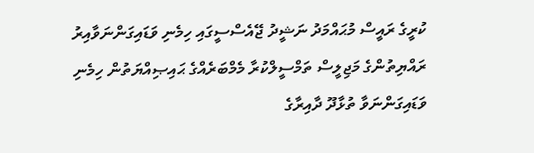ކުރީގެ ރައީސް މުޙައްމަދު ނަޝީދު ޖޭއެސްސީގައި ހިމެނި ވަޑައިގަންނަވާއިރު ރައްޔިތުންގެ މަޖިލީސް ތަމްސީލްކުރާ މެމްބަރެއްގެ ޙައިޞިއްޔަތުން ހިމެނި ވަޑައިގަންނަވާ ތުޅާދޫ ދާއިރާގެ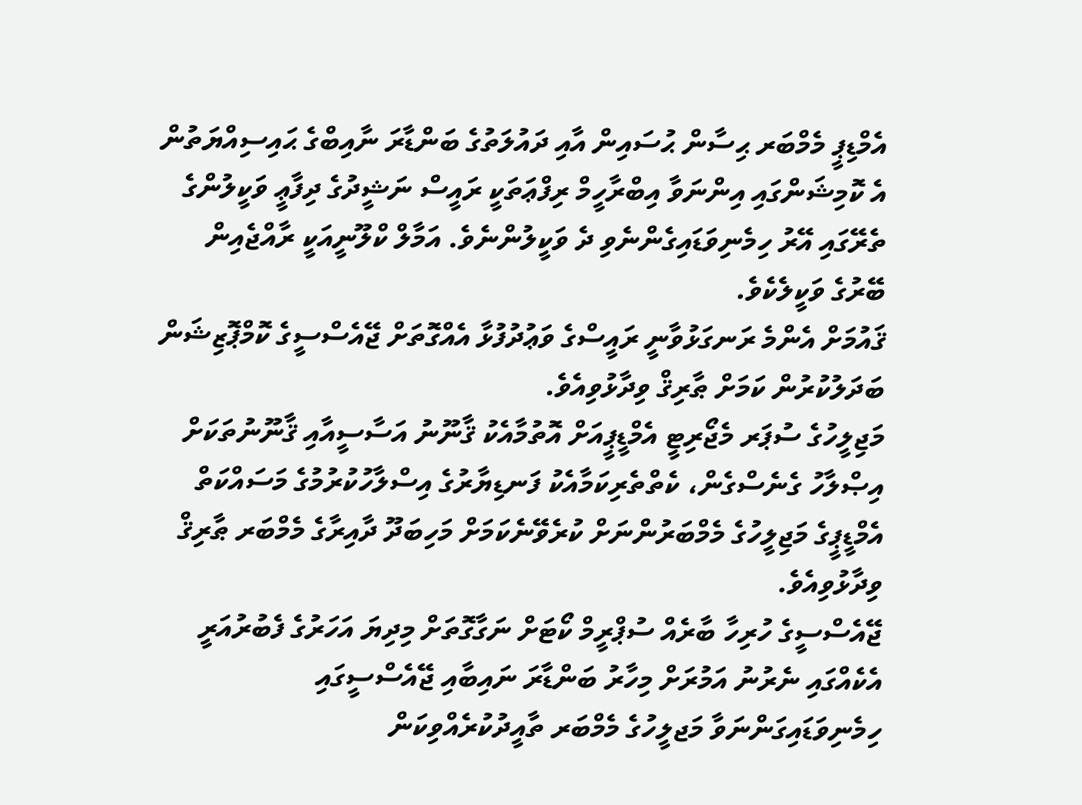އެމްޑިޕީ މެމްބަރ ޙިސާން ޙުސައިން އާއި ދައުލަތުގެ ބަންޑާރަ ނާއިބްގެ ޙައިސިއްޔަތުން އެ ކޮމިޝަންގައި އިންނަވާ އިބްރާހީމް ރިފްޢަތަކީ ރައީސް ނަޝީދުގެ ދިފާޢީ ވަކީލުންގެ ތެރޭގައި އޭރު ހިމެނިވަޑައިގެންނެވި ދެ ވަކީލުންނެވެ. އަމާލް ކްލޫނީއަކީ ރާއްޖެއިން ބޭރުގެ ވަކީލެކެވެ.
ޤައުމަށް އެންމެ ރަނގަޅުވާނީ ރައީސްގެ ވަޢުދުފުޅާ އެއްގޮތަށް ޖޭއެސްސީގެ ކޮމްޕޮޒިޝަން ބަދަލުކުރުން ކަމަށް ޠާރިޤް ވިދާޅުވިއެވެ.
މަޖިލީހުގެ ސުޕަރ މެޖޯރިޓީ އެމްޑީޕީއަށް އޮތުމާއެކު ޤާނޫނު އަސާސީއާއި ޤާނޫނުތަކަށް އިޞްލާހު ގެނެސްގެން، ކެތްތެރިކަމާއެކު ފަނޑިޔާރުގެ އިސްލާހުކުރުމުގެ މަސައްކަތް އެމްޑީޕީގެ މަޖިލީހުގެ މެމްބަރުންނަށް ކުރެވޭނެކަމަށް މަހިބަދޫ ދާއިރާގެ މެމްބަރ ޠާރިޤް ވިދާޅުވިއެވެ.
ޖޭއެސްސީގެ ހުރިހާ ބާރެއް ސުޕްރީމް ކޯޓަށް ނަގާގޮތަށް މިދިޔަ އަހަރުގެ ފެބުރުއަރީ އެކެއްގައި ނެރުނު އަމުރަށް މިހާރު ބަންޑާރަ ނައިބާއި ޖޭއެސްސީގައި ހިމެނިވަޑައިގަންނަވާ މަޖލީހުގެ މެމްބަރ ތާއީދުކުރެއްވިކަން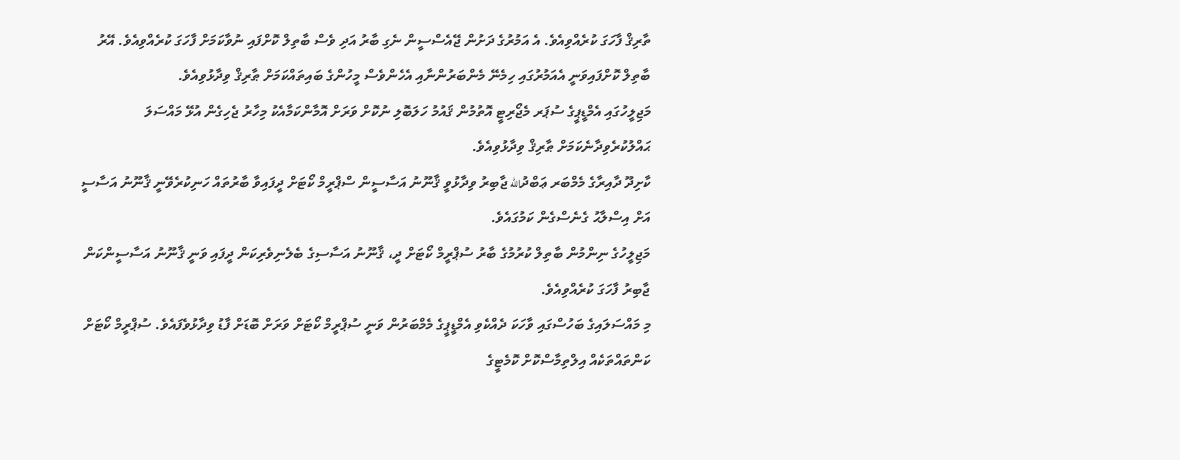ތާރިޤް ފާހަގަ ކުރެއްވިއެވެ. އެ އަމުރުގެ ދަށުން ޖޭއެސްސީން ނެގި ބާރު އަދި ވެސް ބާތިލް ކޮށްފައި ނުވާކަމަށް ފާހަގަ ކުރެއްވިއެވެ. އޭރު ބާތިލް ކޮށްފައިވަނީ އެއަމުރުގައި ހިމެނޭ މެންބަރުންނާއި އެހެންވެސް މީހުންގެ ބައިތައްކަމަށް ޠާރިޤް ވިދާޅުވިއެވެ.
މަޖިލީހުގައި އެމްޑީޕީގެ ސުޕަރ މެޖޯރިޓީ އޮތުމުން ޤައުމު ހަލަބޮލި ނުކޮށް ވަރަށް އޮމާންކަމާއެކު މިހާރު ޖެހިގެން އުޅޭ މައްސަލަ ޙައްލުކުރެވިދާނެކަމަށް ޠާރިޤް ވިދާޅުވިއެވެ.
ކާށިދޫ ދާއިރާގެ މެމްބަރ ޢަބްދުالله ޖާބިރު ވިދާޅުވީ ޤާނޫނު އަސާސީން ސްޕްރީމް ކޯޓަށް ދީފައިވާ ބާރުތައް ހަނިކުރެވޭނީ ޤާނޫނު އަސާސީ އަށް އިސްލާޙު ގެނެސްގެން ކަމުގައެވެ.
މަޖިލީހުގެ ނިންމުން ބާތިލް ކުރުމުގެ ބާރު ސުޕްރީމް ކޯޓަށް ދީ، ޤާނޫނު އަސާސިގެ ބެލެނިވެރިކަން ދީފައި ވަނީ ޤާނޫނު އަސާސީންކަން ޖާބިރު ފާހަގަ ކުރެއްވިއެވެ.
މި މައްސަލައިގެ ބަހުސްގައި ވާހަކަ ދެއްކެވި އެމްޑީޕީގެ މެމްބަރުން ވަނީ ސުޕްރީމް ކޯޓަށް ވަރަށް ބޮޑަށް ފާޑު ވިދާޅުވެފައެވެ. ސުޕްރީމް ކޯޓަށް ކަންތައްތަކެއް އިލްތިމާސްކޮށް ކޮމެޓީގެ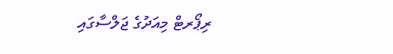ރިޕޯރޓް މިއަދުގެ ޖަލްސާގައި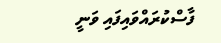ފާސްކުރައްވައިފައި ވަނީ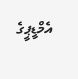އެމްޑީޕީގެ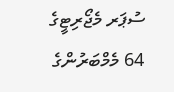ސުޕަރ މެޖޯރިޓީގެ 64 މެމްބަރުންގެ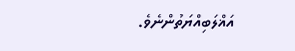އަޣްލަބިއްޔަތުންނެވެ.